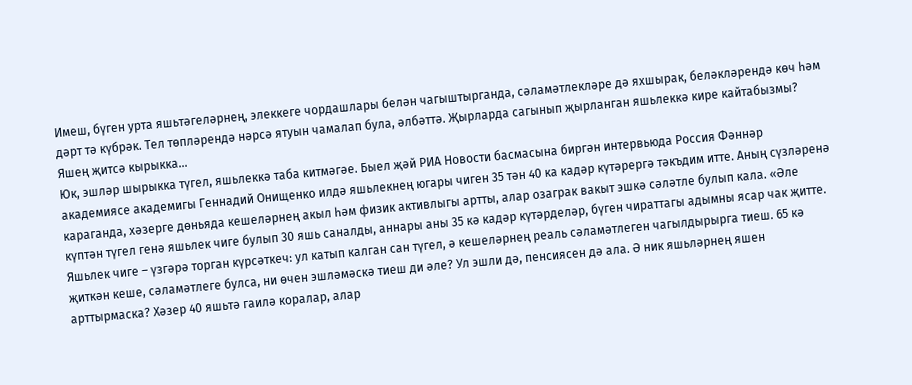Имеш, бүген урта яшьтәгеләрнең, элеккеге чордашлары белән чагыштырганда, сәламәтлекләре дә яхшырак, беләкләрендә көч һәм дәрт тә күбрәк. Тел төпләрендә нәрсә ятуын чамалап була, әлбәттә. Җырларда сагынып җырланган яшьлеккә кире кайтабызмы?
Яшең җитсә кырыкка...
Юк, эшләр шырыкка түгел, яшьлеккә таба китмәгәе. Быел җәй РИА Новости басмасына биргән интервьюда Россия Фәннәр академиясе академигы Геннадий Онищенко илдә яшьлекнең югары чиген 35 тән 40 ка кадәр күтәрергә тәкъдим итте. Аның сүзләренә караганда, хәзерге дөньяда кешеләрнең акыл һәм физик активлыгы артты, алар озаграк вакыт эшкә сәләтле булып кала. «Әле күптән түгел генә яшьлек чиге булып 30 яшь саналды, аннары аны 35 кә кадәр күтәрделәр, бүген чираттагы адымны ясар чак җитте. Яшьлек чиге – үзгәрә торган күрсәткеч: ул катып калган сан түгел, ә кешеләрнең реаль сәламәтлеген чагылдырырга тиеш. 65 кә җиткән кеше, сәламәтлеге булса, ни өчен эшләмәскә тиеш ди әле? Ул эшли дә, пенсиясен дә ала. Ә ник яшьләрнең яшен арттырмаска? Хәзер 40 яшьтә гаилә коралар, алар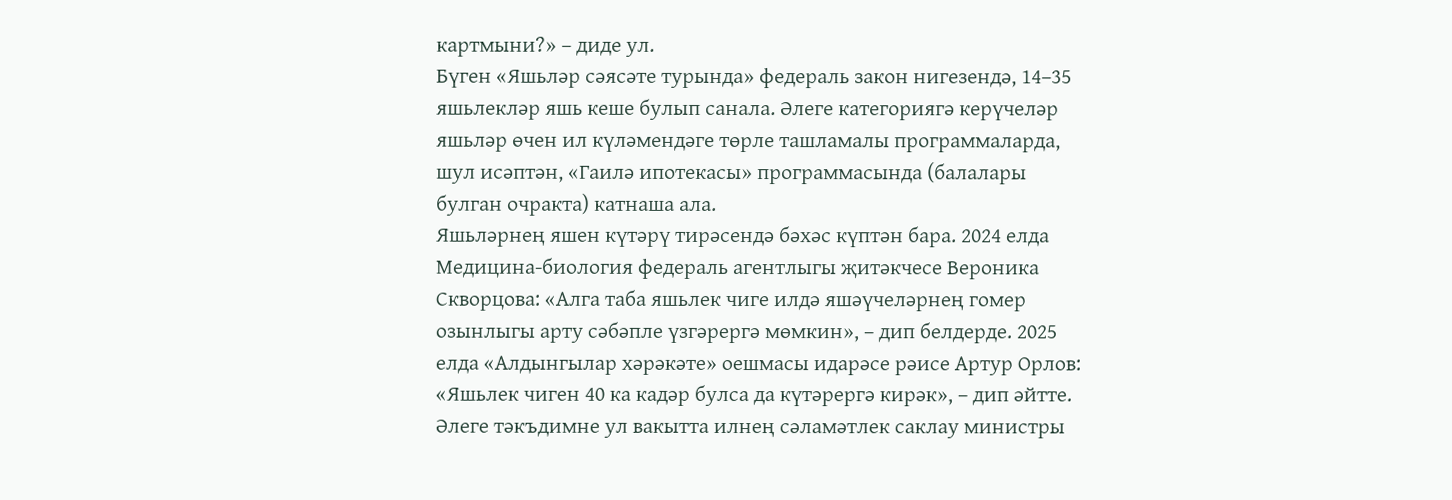картмыни?» – диде ул.
Бүген «Яшьләр сәясәте турында» федераль закон нигезендә, 14–35 яшьлекләр яшь кеше булып санала. Әлеге категориягә керүчеләр яшьләр өчен ил күләмендәге төрле ташламалы программаларда, шул исәптән, «Гаилә ипотекасы» программасында (балалары булган очракта) катнаша ала.
Яшьләрнең яшен күтәрү тирәсендә бәхәс күптән бара. 2024 елда Медицина-биология федераль агентлыгы җитәкчесе Вероника Скворцова: «Алга таба яшьлек чиге илдә яшәүчеләрнең гомер озынлыгы арту сәбәпле үзгәрергә мөмкин», – дип белдерде. 2025 елда «Алдынгылар хәрәкәте» оешмасы идарәсе рәисе Артур Орлов: «Яшьлек чиген 40 ка кадәр булса да күтәрергә кирәк», – дип әйтте. Әлеге тәкъдимне ул вакытта илнең сәламәтлек саклау министры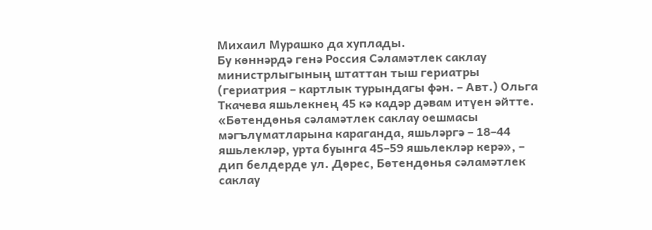Михаил Мурашко да хуплады.
Бу көннәрдә генә Россия Сәламәтлек саклау министрлыгының штаттан тыш гериатры (гериатрия – картлык турындагы фән. – Авт.) Ольга Ткачева яшьлекнең 45 кә кадәр дәвам итүен әйтте. «Бөтендөнья сәламәтлек саклау оешмасы мәгълүматларына караганда, яшьләргә – 18–44 яшьлекләр, урта буынга 45–59 яшьлекләр керә», – дип белдерде ул. Дөрес, Бөтендөнья сәламәтлек саклау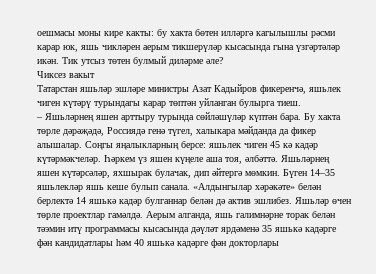оешмасы моны кире какты: бу хакта бөтен илләргә кагылышлы рәсми карар юк, яшь чикләрен аерым тикшерүләр кысасында гына үзгәртәләр икән. Тик утсыз төтен булмый диләрме әле?
Чиксез вакыт
Татарстан яшьләр эшләре министры Азат Кадыйров фикеренчә, яшьлек чиген күтәрү турындагы карар төптән уйланган булырга тиеш.
– Яшьләрнең яшен арттыру турында сөйләшүләр күптән бара. Бу хакта төрле дәрәҗәдә, Россиядә генә түгел, халыкара мәйданда да фикер алышалар. Соңгы яңалыкларның берсе: яшьлек чиген 45 кә кадәр күтәрмәкчеләр. Һәркем үз яшен күңеле аша тоя, әлбәттә. Яшьләрнең яшен күтәрсәләр, яхшырак булачак, дип әйтергә мөмкин. Бүген 14–35 яшьлекләр яшь кеше булып санала. «Алдынгылар хәрәкәте» белән берлектә 14 яшькә кадәр булганнар белән дә актив эшлибез. Яшьләр өчен төрле проектлар гамәлдә. Аерым алганда, яшь галимнәрне торак белән тәэмин итү программасы кысасында дәүләт ярдәменә 35 яшькә кадәрге фән кандидатлары һәм 40 яшькә кадәрге фән докторлары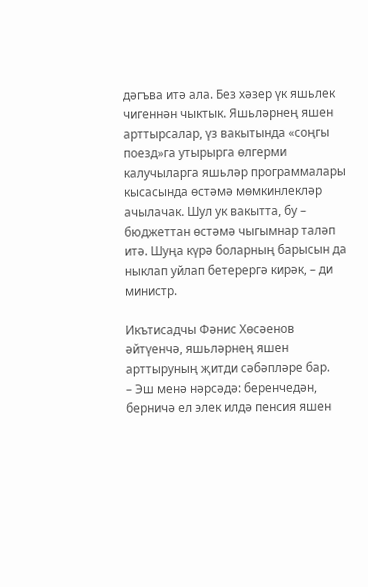дәгъва итә ала. Без хәзер үк яшьлек чигеннән чыктык. Яшьләрнең яшен арттырсалар, үз вакытында «соңгы поезд»га утырырга өлгерми калучыларга яшьләр программалары кысасында өстәмә мөмкинлекләр ачылачак. Шул ук вакытта, бу – бюджеттан өстәмә чыгымнар таләп итә. Шуңа күрә боларның барысын да ныклап уйлап бетерергә кирәк, – ди министр.

Икътисадчы Фәнис Хөсәенов әйтүенчә, яшьләрнең яшен арттыруның җитди сәбәпләре бар.
– Эш менә нәрсәдә: беренчедән, берничә ел элек илдә пенсия яшен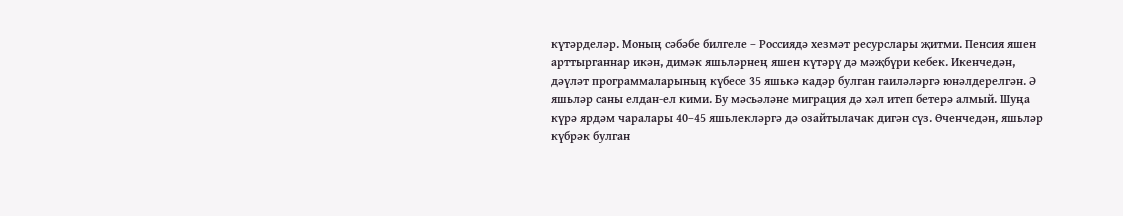күтәрделәр. Моның сәбәбе билгеле – Россиядә хезмәт ресурслары җитми. Пенсия яшен арттырганнар икән, димәк яшьләрнең яшен күтәрү дә мәҗбүри кебек. Икенчедән, дәүләт программаларының күбесе 35 яшькә кадәр булган гаиләләргә юнәлдерелгән. Ә яшьләр саны елдан-ел кими. Бу мәсьәләне миграция дә хәл итеп бетерә алмый. Шуңа күрә ярдәм чаралары 40–45 яшьлекләргә дә озайтылачак дигән сүз. Өченчедән, яшьләр күбрәк булган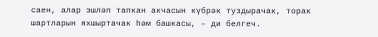саен, алар эшләп тапкан акчасын күбрәк туздырачак, торак шартларын яхшыртачак һәм башкасы, – ди белгеч.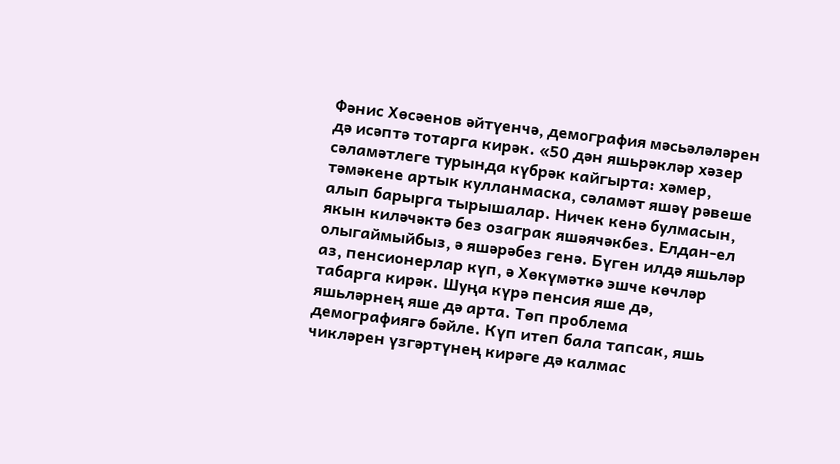Фәнис Хөсәенов әйтүенчә, демография мәсьәләләрен дә исәптә тотарга кирәк. «50 дән яшьрәкләр хәзер сәламәтлеге турында күбрәк кайгырта: хәмер, тәмәкене артык кулланмаска, сәламәт яшәү рәвеше алып барырга тырышалар. Ничек кенә булмасын, якын киләчәктә без озаграк яшәячәкбез. Елдан-ел олыгаймыйбыз, ә яшәрәбез генә. Бүген илдә яшьләр аз, пенсионерлар күп, ә Хөкүмәткә эшче көчләр табарга кирәк. Шуңа күрә пенсия яше дә, яшьләрнең яше дә арта. Төп проблема демографиягә бәйле. Күп итеп бала тапсак, яшь чикләрен үзгәртүнең кирәге дә калмас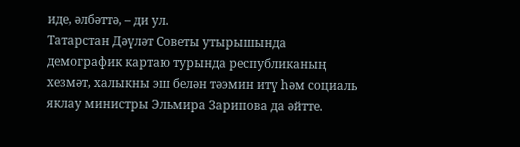иде, әлбәттә, – ди ул.
Татарстан Дәүләт Советы утырышында демографик картаю турында республиканың хезмәт, халыкны эш белән тәэмин итү һәм социаль яклау министры Эльмира Зарипова да әйтте.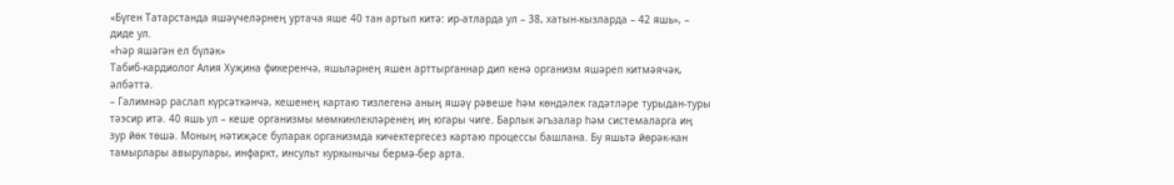«Бүген Татарстанда яшәүчеләрнең уртача яше 40 тан артып китә: ир-атларда ул – 38, хатын-кызларда – 42 яшь», – диде ул.
«Һәр яшәгән ел бүләк»
Табиб-кардиолог Алия Хуҗина фикеренчә, яшьләрнең яшен арттырганнар дип кенә организм яшәреп китмәячәк, әлбәттә.
– Галимнәр раслап күрсәткәнчә, кешенең картаю тизлегенә аның яшәү рәвеше һәм көндәлек гадәтләре турыдан-туры тәэсир итә. 40 яшь ул – кеше организмы мөмкинлекләренең иң югары чиге. Барлык әгъзалар һәм системаларга иң зур йөк төшә. Моның нәтиҗәсе буларак организмда кичектергесез картаю процессы башлана. Бу яшьтә йөрәк-кан тамырлары авырулары, инфаркт, инсульт куркынычы бермә-бер арта.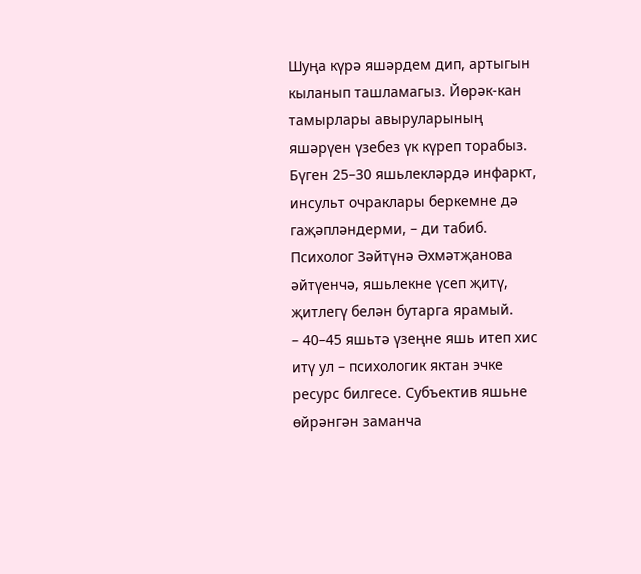Шуңа күрә яшәрдем дип, артыгын кыланып ташламагыз. Йөрәк-кан тамырлары авыруларының яшәрүен үзебез үк күреп торабыз. Бүген 25–30 яшьлекләрдә инфаркт, инсульт очраклары беркемне дә гаҗәпләндерми, – ди табиб.
Психолог Зәйтүнә Әхмәтҗанова әйтүенчә, яшьлекне үсеп җитү, җитлегү белән бутарга ярамый.
– 40–45 яшьтә үзеңне яшь итеп хис итү ул – психологик яктан эчке ресурс билгесе. Субъектив яшьне өйрәнгән заманча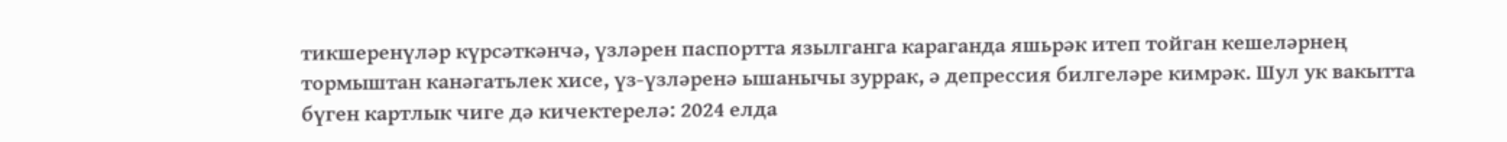тикшеренүләр күрсәткәнчә, үзләрен паспортта язылганга караганда яшьрәк итеп тойган кешеләрнең тормыштан канәгатьлек хисе, үз-үзләренә ышанычы зуррак, ә депрессия билгеләре кимрәк. Шул ук вакытта бүген картлык чиге дә кичектерелә: 2024 елда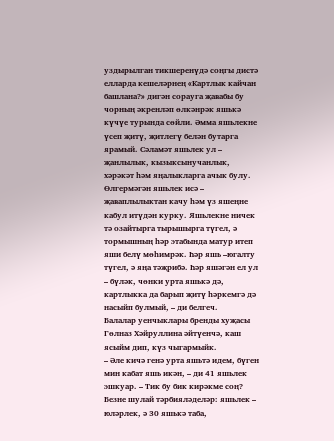уздырылган тикшеренүдә соңгы дистә елларда кешеләрнең «Картлык кайчан башлана?» дигән сорауга җавабы бу чорның әкренләп өлкәнрәк яшькә күчүе турында сөйли. Әмма яшьлекне үсеп җитү, җитлегү белән бутарга ярамый. Сәламәт яшьлек ул – җанлылык, кызыксынучанлык, хәрәкәт һәм яңалыкларга ачык булу. Өлгермәгән яшьлек исә – җаваплылыктан качу һәм үз яшеңне кабул итүдән курку. Яшьлекне ничек тә озайтырга тырышырга түгел, ә тормышның һәр этабында матур итеп яши белү мөһимрәк. Һәр яшь –югалту түгел, ә яңа тәҗрибә. Һәр яшәгән ел ул – бүләк, чөнки урта яшькә дә, картлыкка да барып җитү һәркемгә дә насыйп булмый, – ди белгеч.
Балалар уенчыклары бренды хуҗасы Гөлназ Хәйруллина әйтүенчә, каш ясыйм дип, күз чыгармыйк.
– Әле кичә генә урта яшьтә идем, бүген мин кабат яшь икән, – ди 41 яшьлек эшкуар. – Тик бу бик кирәкме соң? Безне шулай тәрбияләделәр: яшьлек – юләрлек, ә 30 яшькә таба,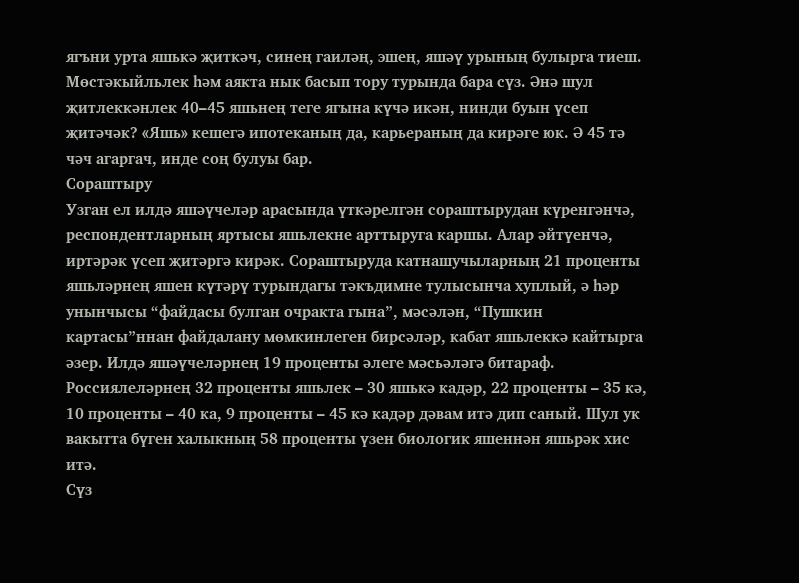ягъни урта яшькә җиткәч, синең гаиләң, эшең, яшәү урының булырга тиеш. Мөстәкыйльлек һәм аякта нык басып тору турында бара сүз. Әнә шул җитлеккәнлек 40–45 яшьнең теге ягына күчә икән, нинди буын үсеп җитәчәк? «Яшь» кешегә ипотеканың да, карьераның да кирәге юк. Ә 45 тә чәч агаргач, инде соң булуы бар.
Сораштыру
Узган ел илдә яшәүчеләр арасында үткәрелгән сораштырудан күренгәнчә, респондентларның яртысы яшьлекне арттыруга каршы. Алар әйтүенчә, иртәрәк үсеп җитәргә кирәк. Сораштыруда катнашучыларның 21 проценты яшьләрнең яшен күтәрү турындагы тәкъдимне тулысынча хуплый, ә һәр унынчысы “файдасы булган очракта гына”, мәсәлән, “Пушкин картасы”ннан файдалану мөмкинлеген бирсәләр, кабат яшьлеккә кайтырга әзер. Илдә яшәүчеләрнең 19 проценты әлеге мәсьәләгә битараф. Россиялеләрнең 32 проценты яшьлек – 30 яшькә кадәр, 22 проценты – 35 кә, 10 проценты – 40 ка, 9 проценты – 45 кә кадәр дәвам итә дип саный. Шул ук вакытта бүген халыкның 58 проценты үзен биологик яшеннән яшьрәк хис итә.
Сүз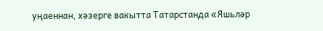уңаеннан, хәзерге вакытта Татарстанда «Яшьләр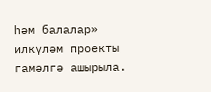һәм балалар» илкүләм проекты гамәлгә ашырыла.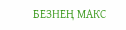БЕЗНЕҢ МАКС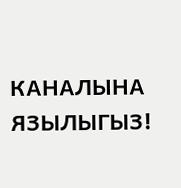КАНАЛЫНА ЯЗЫЛЫГЫЗ!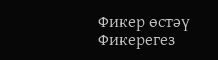Фикер өстәү
Фикерегез